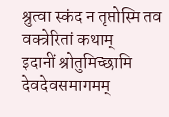श्रुत्वा स्कंद न तृप्तोस्मि तव वक्त्रेरितां कथाम्
इदानीं श्रोतुमिच्छामि देवदेवसमागमम्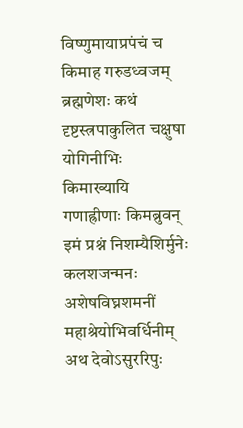विष्णुमायाप्रपंचं च किमाह गरुडध्वजम्
ब्रह्मणेशः कथं दृष्टस्त्रपाकुलित चक्षुषा
योगिनीभिः किमाख्यायि गणाह्रीणाः किमब्रुवन्
इमं प्रश्नं निशम्यैशिर्मुनेः कलशजन्मनः
अशेषविघ्नशमनीं महाश्रेयोभिवर्धिनीम्
अथ देवोऽसुररिपुः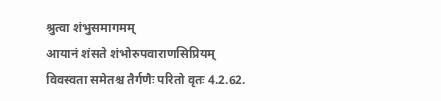श्रुत्वा शंभुसमागमम्
आयानं शंसते शंभोरुपवाराणसिप्रियम्
विवस्वता समेतश्च तैर्गणैः परितो वृतः 4.2.62.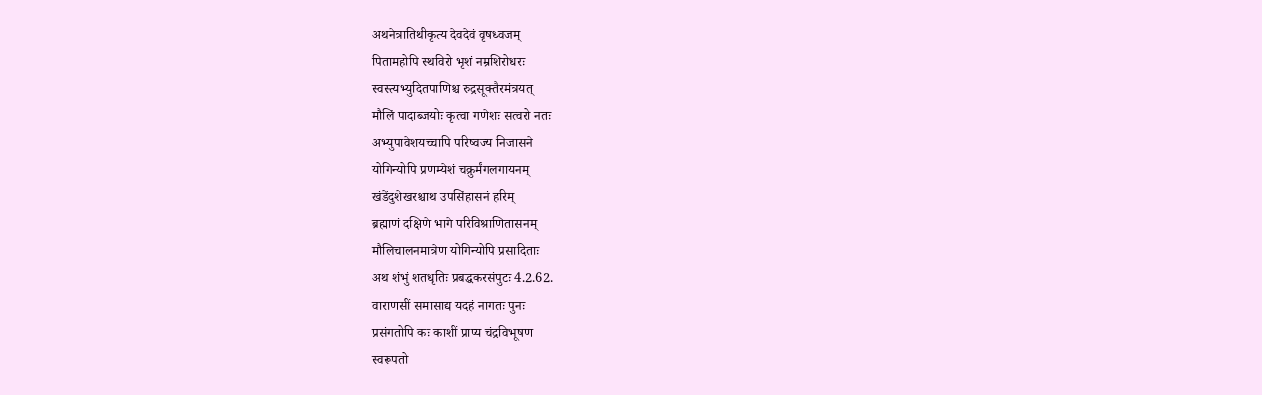अथनेत्रातिथीकृत्य देवदेवं वृषध्वजम्
पितामहोपि स्थविरो भृशं नम्रशिरोधरः
स्वस्त्यभ्युदितपाणिश्च रुद्रसूक्तैरमंत्रयत्
मौलिं पादाब्जयोः कृत्वा गणेशः सत्वरो नतः
अभ्युपावेशयच्चापि परिष्वज्य निजासने
योगिन्योपि प्रणम्येशं चक्रुर्मंगलगायनम्
खंडेंदुशेखरश्चाथ उपसिंहासनं हरिम्
ब्रह्माणं दक्षिणे भागे परिविश्राणितासनम्
मौलिचालनमात्रेण योगिन्योपि प्रसादिताः
अथ शंभुं शतधृतिः प्रबद्धकरसंपुटः 4.2.62.
वाराणसीं समासाद्य यदहं नागतः पुनः
प्रसंगतोपि कः काशीं प्राप्य चंद्रविभूषण
स्वरूपतो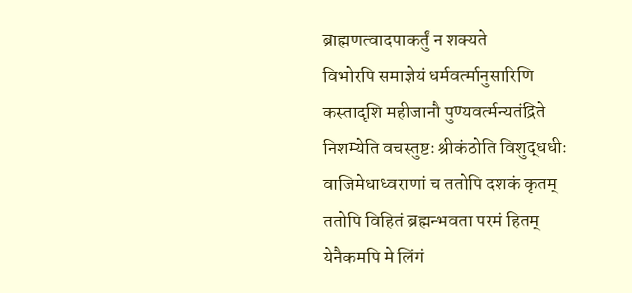ब्राह्मणत्वादपाकर्तुं न शक्यते
विभोरपि समाज्ञेयं धर्मवर्त्मानुसारिणि
कस्तादृशि महीजानौ पुण्यवर्त्मन्यतंद्रिते
निशम्येति वचस्तुष्टः श्रीकंठोति विशुद्धधीः
वाजिमेधाध्वराणां च ततोपि दशकं कृतम्
ततोपि विहितं ब्रह्मन्भवता परमं हितम्
येनैकमपि मे लिंगं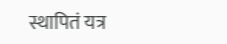स्थापितं यत्र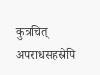कुत्रचित्
अपराधसहस्रेपि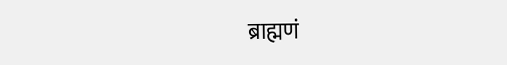ब्राह्मणं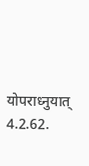योपराध्नुयात् 4.2.62.